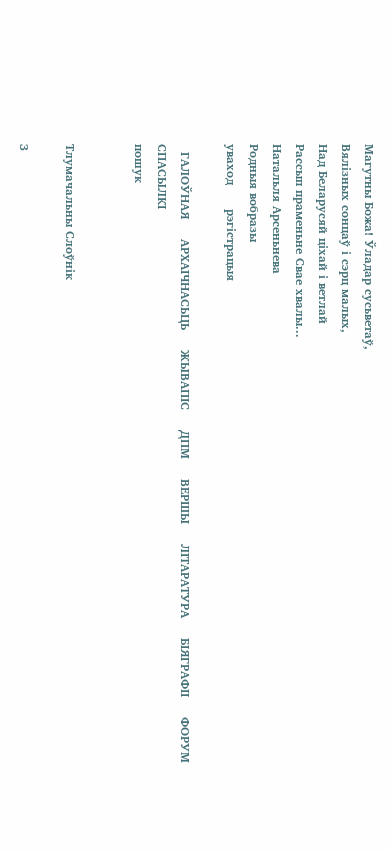Магутны Божа! Ўладар сусьветаў,
Вялізных сонцаў і сэрц малых,
Над Беларусяй ціхай і ветлай
Рассып праменьне Свае хвалы...
Натальля Арсеньнева
Родныя вобразы
уваход      рэгiстрацыя

  ГАЛОЎНАЯ     АРХАІЧНАСЬЦЬ     ЖЫВАПІС     ДПМ     ВЕРШЫ     ЛІТАРАТУРА     БІЯГРАФІІ     ФОРУМ     СПАСЫЛКІ
пошук


Тлумачальны Слоўнік

З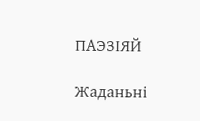ПАЭЗІЯЙ

Жаданьні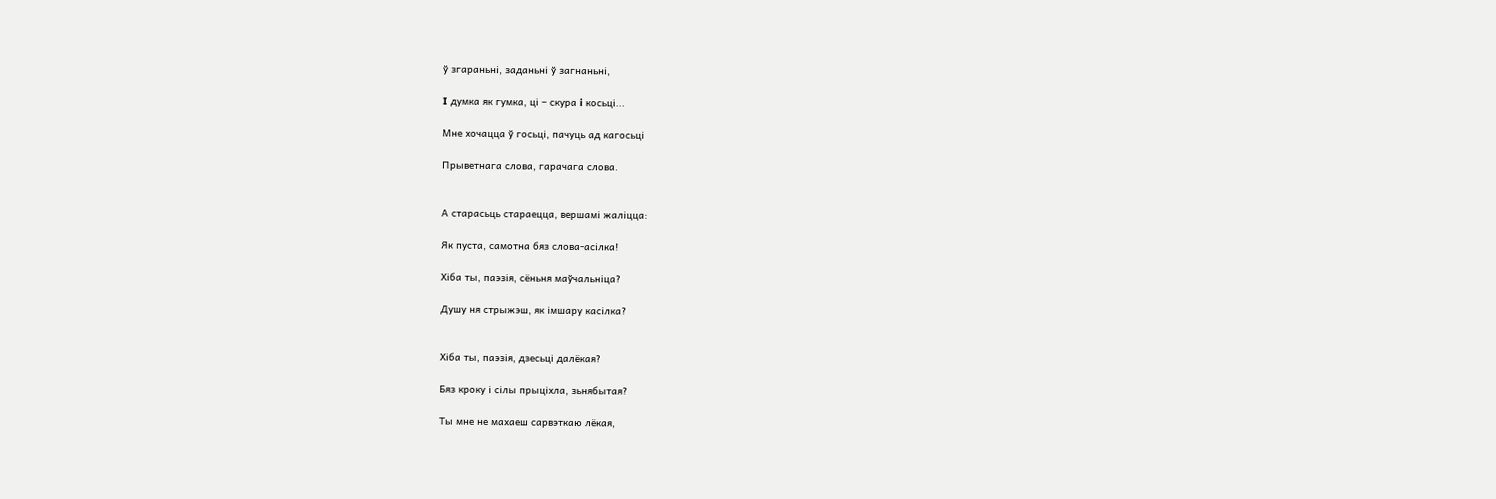ў згараньні, заданьні ў загнаньні,

I думка як гумка, ці – скура i косьцi...

Мне хочацца ў госьці, пачуць ад кагосьці

Прыветнага слова, гарачага слова.


А старасьць стараецца, вершамі жаліцца:

Як пуста, самотна бяз слова-асілка!

Хіба ты, паэзія, сёньня маўчальніца?

Душу ня стрыжэш, як імшару касілка?


Хіба ты, паэзія, дзесьці далёкая?

Бяз кроку і сілы прыціхла, зьнябытая?

Ты мне не махаеш сарвэткаю лёкая,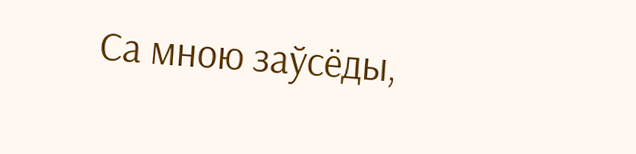Са мною заўсёды,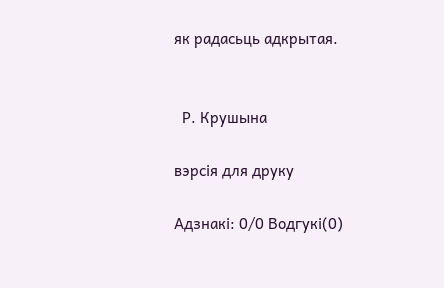як радасьць адкрытая.


  Р. Крушына

вэрсія для друку

Адзнакi: 0/0 Водгукі(0)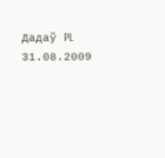Дадаў PL 31.08.2009